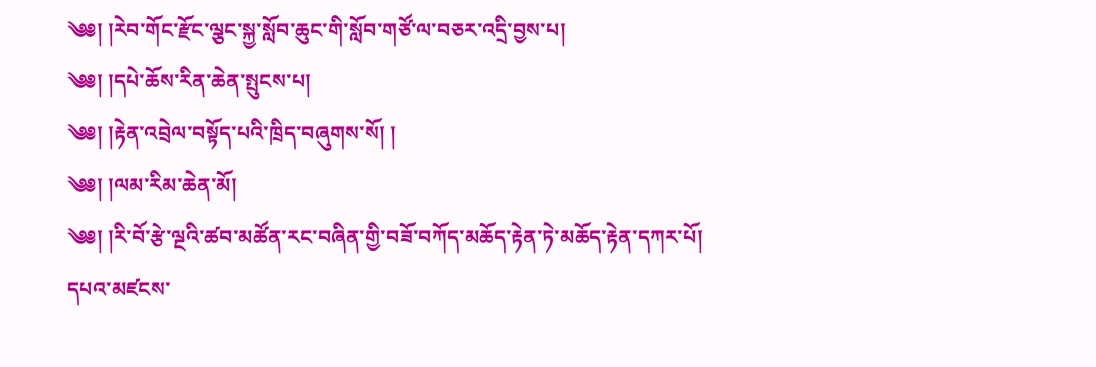༄༅། །རེབ་གོང་རྫོང་ལྕང་སྐྱ་སློབ་ཆུང་གི་སློབ་གཙོ་ལ་བཅར་འདྲི་བྱས་པ།
༄༅། །དཔེ་ཆོས་རིན་ཆེན་སྤུངས་པ།
༄༅། །རྟེན་འབྲེལ་བསྟོད་པའི་ཁྲིད་བཞུགས་སོ། །
༄༅། །ལམ་རིམ་ཆེན་མོ།
༄༅། །རི་བོ་རྩེ་ལྔའི་ཚབ་མཚོན་རང་བཞིན་གྱི་བཟོ་བཀོད་མཆོད་རྟེན་ཏེ་མཆོད་རྟེན་དཀར་པོ།
དཔའ་མཛངས་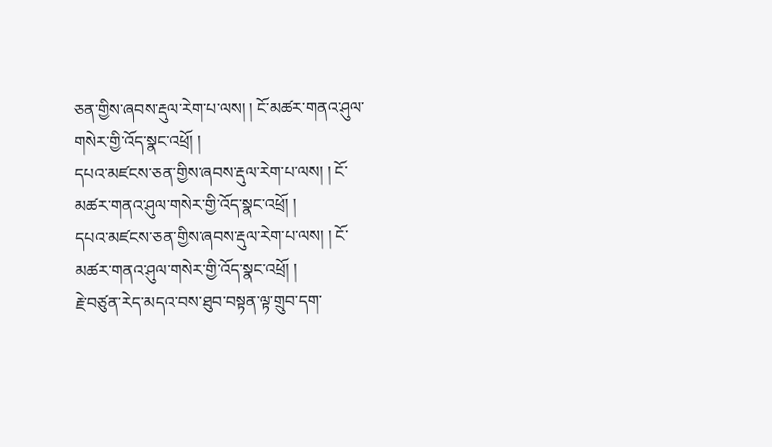ཅན་གྱིས་ཞབས་རྡུལ་རེག་པ་ལས། ། ངོ་མཚར་གནའ་ཤུལ་གསེར་གྱི་འོད་སྣང་འཕྲོ། །
དཔའ་མཛངས་ཅན་གྱིས་ཞབས་རྡུལ་རེག་པ་ལས། ། ངོ་མཚར་གནའ་ཤུལ་གསེར་གྱི་འོད་སྣང་འཕྲོ། །
དཔའ་མཛངས་ཅན་གྱིས་ཞབས་རྡུལ་རེག་པ་ལས། ། ངོ་མཚར་གནའ་ཤུལ་གསེར་གྱི་འོད་སྣང་འཕྲོ། །
རྗེ་བཙུན་རེད་མདའ་བས་ཐུབ་བསྟན་ལྟ་གྲུབ་དག་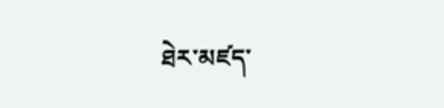ཐེར་མཛད་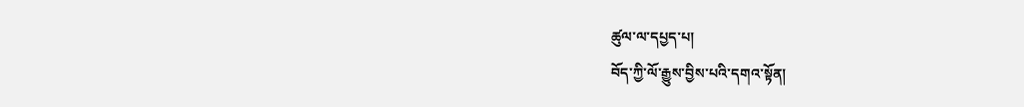ཚུལ་ལ་དཔྱད་པ།
བོད་ཀྱི་ལོ་རྒྱུས་བྱིས་པའི་དགའ་སྟོན།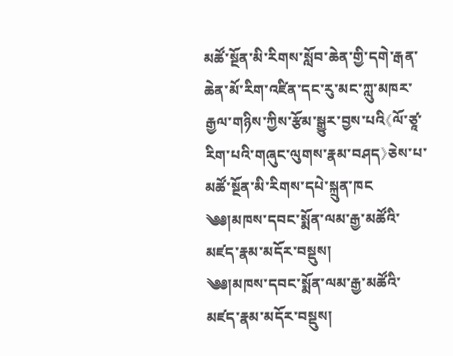མཚོ་སྔོན་མི་རིགས་སློབ་ཆེན་གྱི་དགེ་རྒན་ཆེན་མོ་རིག་འཛིན་དང་རུ་མང་ཀླུ་མཁར་རྒྱལ་གཉིས་ཀྱིས་རྩོམ་སྒྱུར་བྱས་པའི《ལོ་ཙཱ་རིག་པའི་གཞུང་ལུགས་རྣམ་བཤད》ཅེས་པ་མཚོ་སྔོན་མི་རིགས་དཔེ་སྐྲུན་ཁང
༄༅།མཁས་དབང་སྨོན་ལམ་རྒྱ་མཚོའི་མཛད་རྣམ་མདོར་བསྡུས།
༄༅།མཁས་དབང་སྨོན་ལམ་རྒྱ་མཚོའི་མཛད་རྣམ་མདོར་བསྡུས།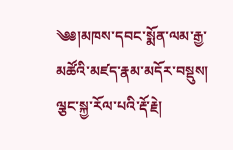༄༅།མཁས་དབང་སྨོན་ལམ་རྒྱ་མཚོའི་མཛད་རྣམ་མདོར་བསྡུས།
ལྕང་སྐྱ་རོལ་པའི་རྡོ་རྗེ།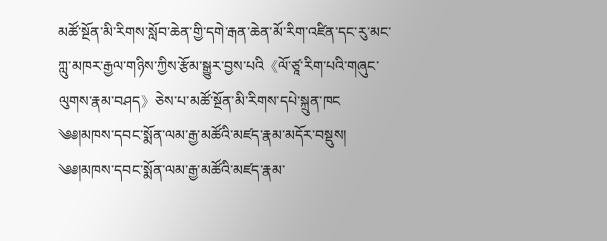མཚོ་སྔོན་མི་རིགས་སློབ་ཆེན་གྱི་དགེ་རྒན་ཆེན་མོ་རིག་འཛིན་དང་རུ་མང་ཀླུ་མཁར་རྒྱལ་གཉིས་ཀྱིས་རྩོམ་སྒྱུར་བྱས་པའི《ལོ་ཙཱ་རིག་པའི་གཞུང་ལུགས་རྣམ་བཤད》ཅེས་པ་མཚོ་སྔོན་མི་རིགས་དཔེ་སྐྲུན་ཁང
༄༅།མཁས་དབང་སྨོན་ལམ་རྒྱ་མཚོའི་མཛད་རྣམ་མདོར་བསྡུས།
༄༅།མཁས་དབང་སྨོན་ལམ་རྒྱ་མཚོའི་མཛད་རྣམ་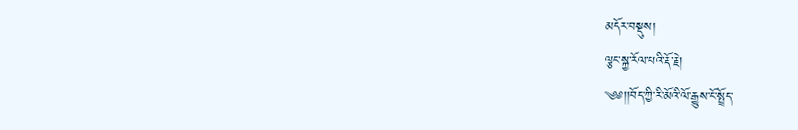མདོར་བསྡུས།
ལྕང་སྐྱ་རོལ་པའི་རྡོ་རྗེ།
༄༅།།བོད་ཀྱི་རི་མོའི་ལོ་རྒྱུས་ངོ་སྤྲོད་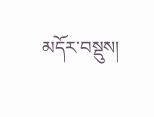མདོར་བསྡུས།